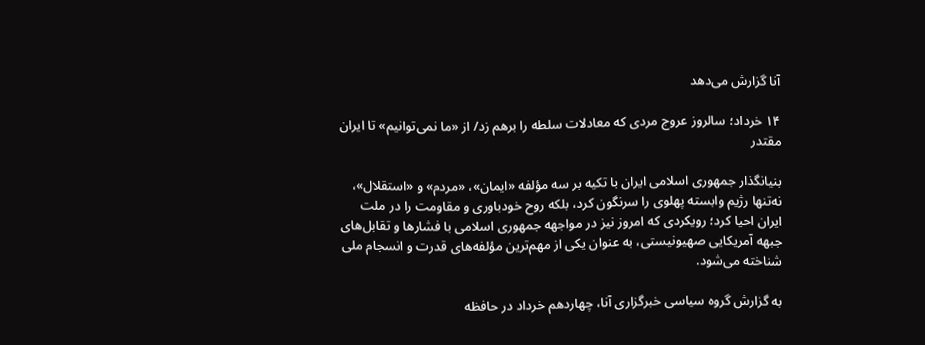آنا گزارش می‌دهد

۱۴ خرداد؛ سالروز عروج مردی که معادلات سلطه را برهم زد/ از «ما نمی‌توانیم» تا ایران مقتدر

بنیانگذار جمهوری اسلامی ایران با تکیه بر سه مؤلفه «ایمان»، «مردم» و «استقلال»، نه‌تنها رژیم وابسته پهلوی را سرنگون کرد، بلکه روح خودباوری و مقاومت را در ملت ایران احیا کرد؛ رویکردی که امروز نیز در مواجهه جمهوری اسلامی با فشار‌ها و تقابل‌های جبهه آمریکایی صهیونیستی، به عنوان یکی از مهم‌ترین مؤلفه‌های قدرت و انسجام ملی شناخته می‌شود.

به گزارش گروه سیاسی خبرگزاری آنا، چهاردهم خرداد در حافظه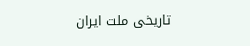تاریخی ملت ایران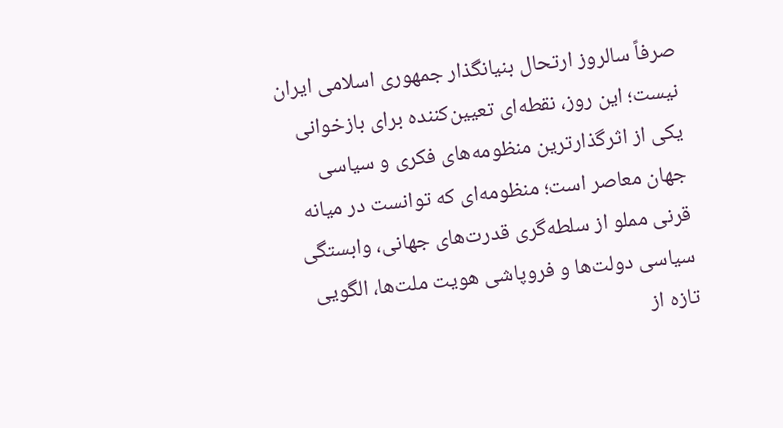صرفاً سالروز ارتحال بنیانگذار جمهوری اسلامی ایران نیست؛ این روز، نقطه‌ای تعیین‌کننده برای بازخوانی یکی از اثرگذارترین منظومه‌های فکری و سیاسی جهان معاصر است؛ منظومه‌ای که توانست در میانه قرنی مملو از سلطه‌گری قدرت‌های جهانی، وابستگی سیاسی دولت‌ها و فروپاشی هویت ملت‌ها، الگویی تازه از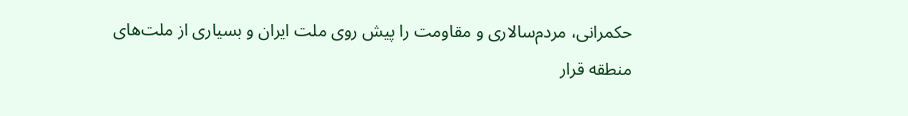حکمرانی، مردم‌سالاری و مقاومت را پیش روی ملت ایران و بسیاری از ملت‌های منطقه قرار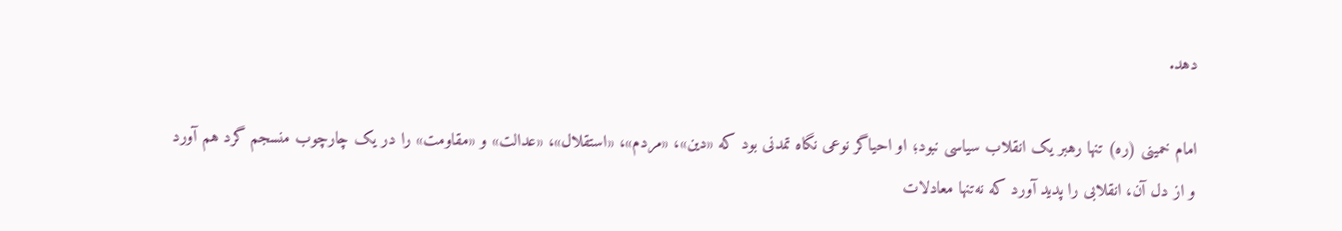دهد.

امام خمینی (ره) تنها رهبر یک انقلاب سیاسی نبود؛ او احیاگر نوعی نگاه تمدنی بود که «دین»، «مردم»، «استقلال»، «عدالت» و «مقاومت» را در یک چارچوب منسجم گرد هم آورد و از دل آن، انقلابی را پدید آورد که نه‌تنها معادلات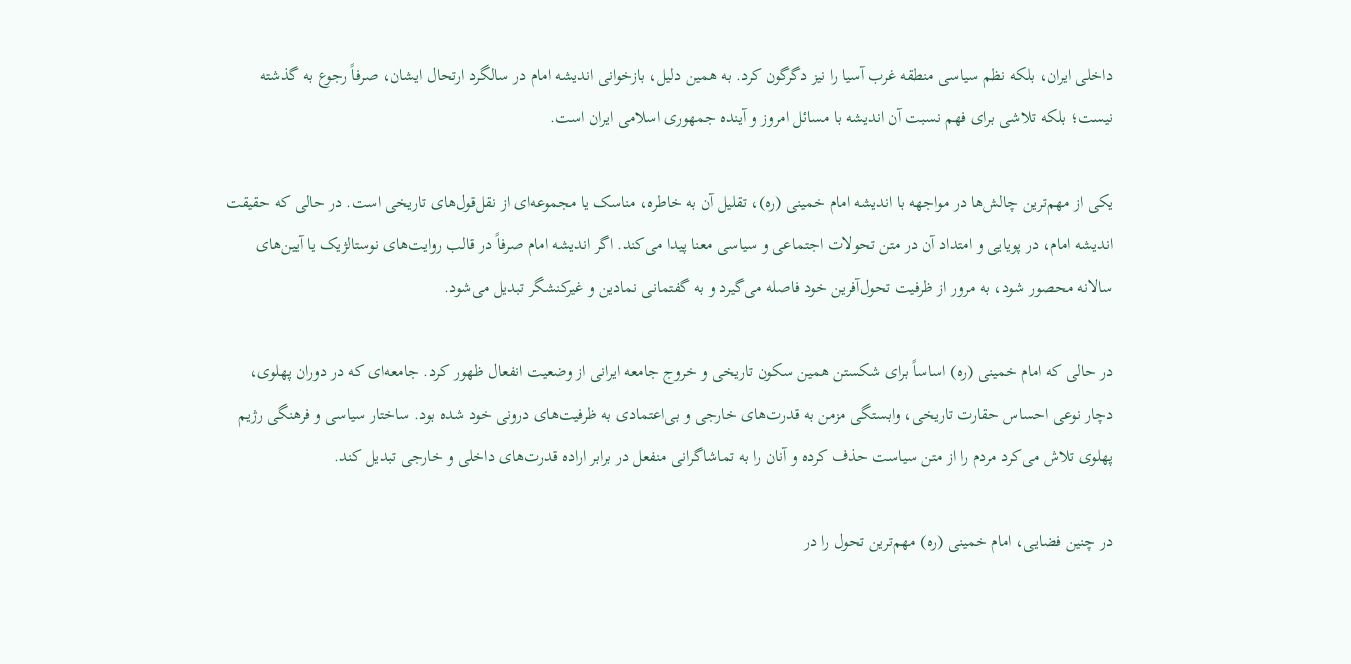داخلی ایران، بلکه نظم سیاسی منطقه غرب آسیا را نیز دگرگون کرد. به همین دلیل، بازخوانی اندیشه امام در سالگرد ارتحال ایشان، صرفاً رجوع به گذشته نیست؛ بلکه تلاشی برای فهم نسبت آن اندیشه با مسائل امروز و آینده جمهوری اسلامی ایران است.

یکی از مهم‌ترین چالش‌ها در مواجهه با اندیشه امام خمینی (ره)، تقلیل آن به خاطره، مناسک یا مجموعه‌ای از نقل‌قول‌های تاریخی است. در حالی که حقیقت اندیشه امام، در پویایی و امتداد آن در متن تحولات اجتماعی و سیاسی معنا پیدا می‌کند. اگر اندیشه امام صرفاً در قالب روایت‌های نوستالژیک یا آیین‌های سالانه محصور شود، به مرور از ظرفیت تحول‌آفرین خود فاصله می‌گیرد و به گفتمانی نمادین و غیرکنشگر تبدیل می‌شود.

در حالی که امام خمینی (ره) اساساً برای شکستن همین سکون تاریخی و خروج جامعه ایرانی از وضعیت انفعال ظهور کرد. جامعه‌ای که در دوران پهلوی، دچار نوعی احساس حقارت تاریخی، وابستگی مزمن به قدرت‌های خارجی و بی‌اعتمادی به ظرفیت‌های درونی خود شده بود. ساختار سیاسی و فرهنگی رژیم پهلوی تلاش می‌کرد مردم را از متن سیاست حذف کرده و آنان را به تماشاگرانی منفعل در برابر اراده قدرت‌های داخلی و خارجی تبدیل کند.

در چنین فضایی، امام خمینی (ره) مهم‌ترین تحول را در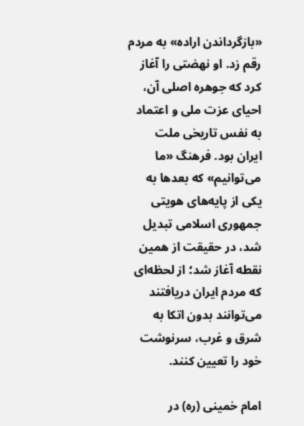«بازگرداندن اراده» به مردم رقم زد. او نهضتی را آغاز کرد که جوهره اصلی آن، احیای عزت ملی و اعتماد به نفس تاریخی ملت ایران بود. فرهنگ «ما می‌توانیم» که بعد‌ها به یکی از پایه‌های هویتی جمهوری اسلامی تبدیل شد، در حقیقت از همین نقطه آغاز شد؛ از لحظه‌ای که مردم ایران دریافتند می‌توانند بدون اتکا به شرق و غرب، سرنوشت خود را تعیین کنند.

امام خمینی (ره) در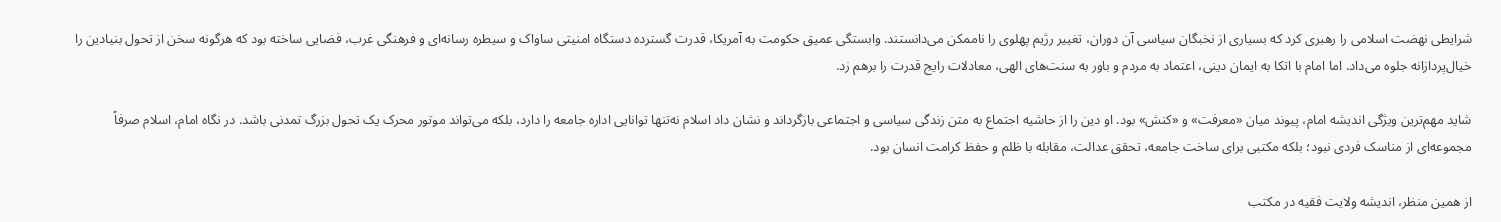شرایطی نهضت اسلامی را رهبری کرد که بسیاری از نخبگان سیاسی آن دوران، تغییر رژیم پهلوی را ناممکن می‌دانستند. وابستگی عمیق حکومت به آمریکا، قدرت گسترده دستگاه امنیتی ساواک و سیطره رسانه‌ای و فرهنگی غرب، فضایی ساخته بود که هرگونه سخن از تحول بنیادین را خیال‌پردازانه جلوه می‌داد. اما امام با اتکا به ایمان دینی، اعتماد به مردم و باور به سنت‌های الهی، معادلات رایج قدرت را برهم زد.

شاید مهم‌ترین ویژگی اندیشه امام، پیوند میان «معرفت» و «کنش» بود. او دین را از حاشیه اجتماع به متن زندگی سیاسی و اجتماعی بازگرداند و نشان داد اسلام نه‌تنها توانایی اداره جامعه را دارد، بلکه می‌تواند موتور محرک یک تحول بزرگ تمدنی باشد. در نگاه امام، اسلام صرفاً مجموعه‌ای از مناسک فردی نبود؛ بلکه مکتبی برای ساخت جامعه، تحقق عدالت، مقابله با ظلم و حفظ کرامت انسان بود.

از همین منظر، اندیشه ولایت فقیه در مکتب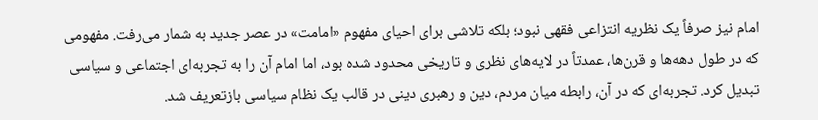امام نیز صرفاً یک نظریه انتزاعی فقهی نبود؛ بلکه تلاشی برای احیای مفهوم «امامت» در عصر جدید به شمار می‌رفت. مفهومی که در طول دهه‌ها و قرن‌ها، عمدتاً در لایه‌های نظری و تاریخی محدود شده بود، اما امام آن را به تجربه‌ای اجتماعی و سیاسی تبدیل کرد. تجربه‌ای که در آن، رابطه میان مردم، دین و رهبری دینی در قالب یک نظام سیاسی بازتعریف شد.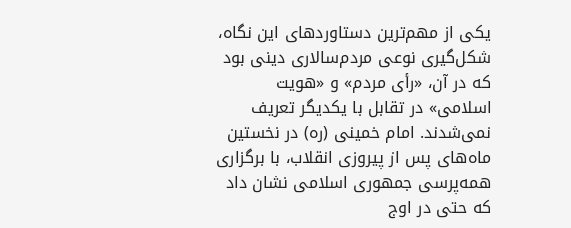یکی از مهم‌ترین دستاورد‌های این نگاه، شکل‌گیری نوعی مردم‌سالاری دینی بود که در آن، «رأی مردم» و «هویت اسلامی» در تقابل با یکدیگر تعریف نمی‌شدند. امام خمینی (ره) در نخستین ماه‌های پس از پیروزی انقلاب، با برگزاری همه‌پرسی جمهوری اسلامی نشان داد که حتی در اوج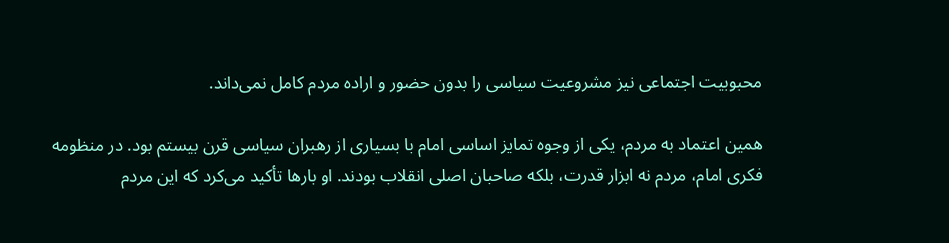محبوبیت اجتماعی نیز مشروعیت سیاسی را بدون حضور و اراده مردم کامل نمی‌داند.

همین اعتماد به مردم، یکی از وجوه تمایز اساسی امام با بسیاری از رهبران سیاسی قرن بیستم بود. در منظومه فکری امام، مردم نه ابزار قدرت، بلکه صاحبان اصلی انقلاب بودند. او بار‌ها تأکید می‌کرد که این مردم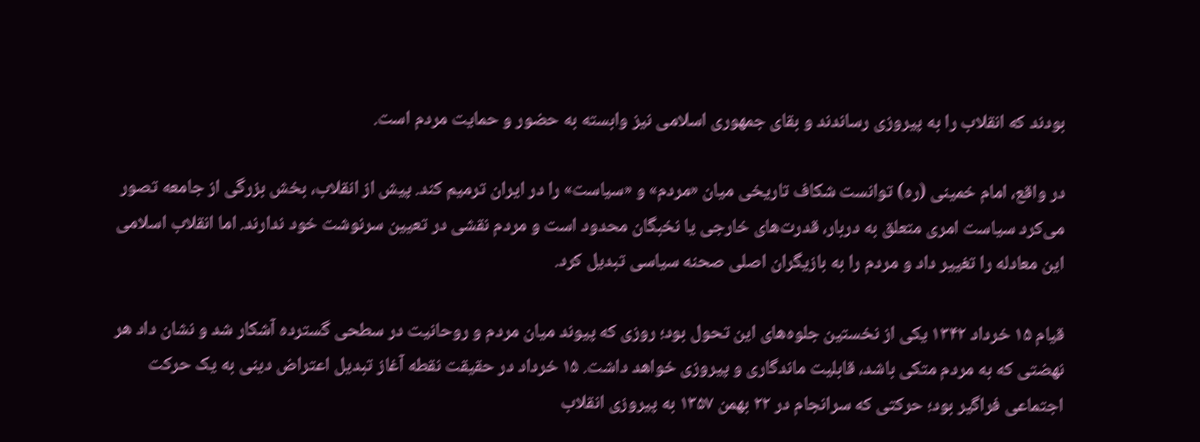بودند که انقلاب را به پیروزی رساندند و بقای جمهوری اسلامی نیز وابسته به حضور و حمایت مردم است.

در واقع، امام خمینی (ره) توانست شکاف تاریخی میان «مردم» و «سیاست» را در ایران ترمیم کند. پیش از انقلاب، بخش بزرگی از جامعه تصور می‌کرد سیاست امری متعلق به دربار، قدرت‌های خارجی یا نخبگان محدود است و مردم نقشی در تعیین سرنوشت خود ندارند. اما انقلاب اسلامی این معادله را تغییر داد و مردم را به بازیگران اصلی صحنه سیاسی تبدیل کرد.

قیام ۱۵ خرداد ۱۳۴۲ یکی از نخستین جلوه‌های این تحول بود؛ روزی که پیوند میان مردم و روحانیت در سطحی گسترده آشکار شد و نشان داد هر نهضتی که به مردم متکی باشد، قابلیت ماندگاری و پیروزی خواهد داشت. ۱۵ خرداد در حقیقت نقطه آغاز تبدیل اعتراض دینی به یک حرکت اجتماعی فراگیر بود؛ حرکتی که سرانجام در ۲۲ بهمن ۱۳۵۷ به پیروزی انقلاب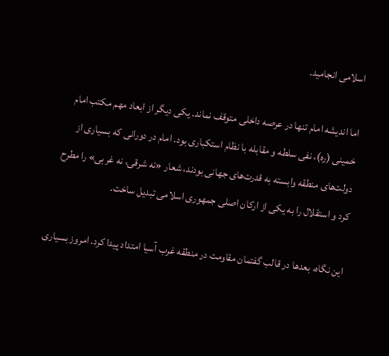اسلامی انجامید.

اما اندیشه امام تنها در عرصه داخلی متوقف نماند. یکی دیگر از ابعاد مهم مکتب امام خمینی (ره)، نفی سلطه و مقابله با نظام استکباری بود. امام در دورانی که بسیاری از دولت‌های منطقه وابسته به قدرت‌های جهانی بودند، شعار «نه شرقی، نه غربی» را مطرح کرد و استقلال را به یکی از ارکان اصلی جمهوری اسلامی تبدیل ساخت.

این نگاه، بعد‌ها در قالب گفتمان مقاومت در منطقه غرب آسیا امتداد پیدا کرد. امروز بسیاری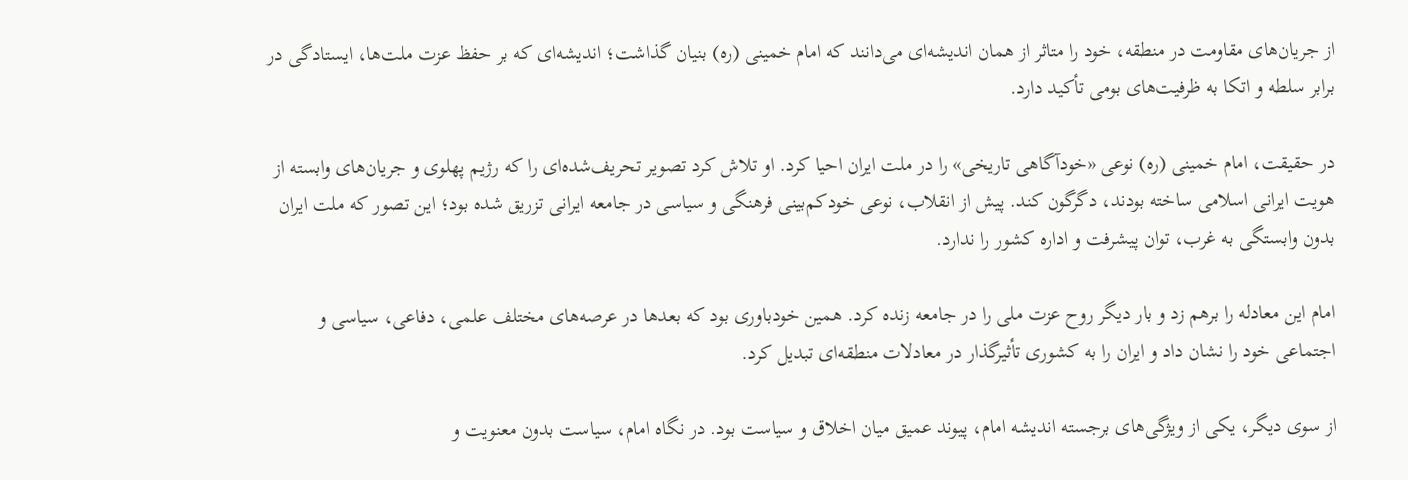از جریان‌های مقاومت در منطقه، خود را متاثر از همان اندیشه‌ای می‌دانند که امام خمینی (ره) بنیان گذاشت؛ اندیشه‌ای که بر حفظ عزت ملت‌ها، ایستادگی در برابر سلطه و اتکا به ظرفیت‌های بومی تأکید دارد.

در حقیقت، امام خمینی (ره) نوعی «خودآگاهی تاریخی» را در ملت ایران احیا کرد. او تلاش کرد تصویر تحریف‌شده‌ای را که رژیم پهلوی و جریان‌های وابسته از هویت ایرانی اسلامی ساخته بودند، دگرگون کند. پیش از انقلاب، نوعی خودکم‌بینی فرهنگی و سیاسی در جامعه ایرانی تزریق شده بود؛ این تصور که ملت ایران بدون وابستگی به غرب، توان پیشرفت و اداره کشور را ندارد.

امام این معادله را برهم زد و بار دیگر روح عزت ملی را در جامعه زنده کرد. همین خودباوری بود که بعد‌ها در عرصه‌های مختلف علمی، دفاعی، سیاسی و اجتماعی خود را نشان داد و ایران را به کشوری تأثیرگذار در معادلات منطقه‌ای تبدیل کرد.

از سوی دیگر، یکی از ویژگی‌های برجسته اندیشه امام، پیوند عمیق میان اخلاق و سیاست بود. در نگاه امام، سیاست بدون معنویت و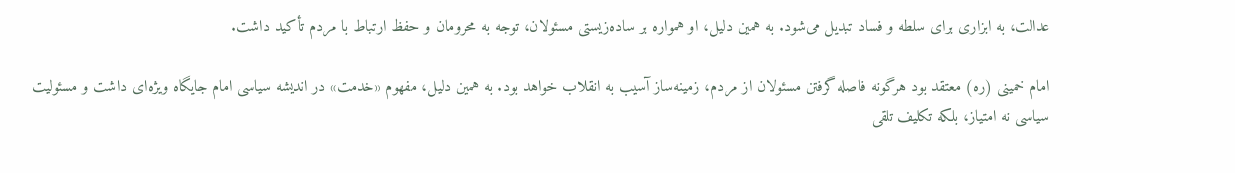عدالت، به ابزاری برای سلطه و فساد تبدیل می‌شود. به همین دلیل، او همواره بر ساده‌زیستی مسئولان، توجه به محرومان و حفظ ارتباط با مردم تأکید داشت.

امام خمینی (ره) معتقد بود هرگونه فاصله گرفتن مسئولان از مردم، زمینه‌ساز آسیب به انقلاب خواهد بود. به همین دلیل، مفهوم «خدمت» در اندیشه سیاسی امام جایگاه ویژه‌ای داشت و مسئولیت سیاسی نه امتیاز، بلکه تکلیف تلقی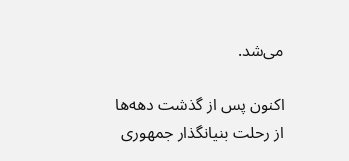می‌شد.

اکنون پس از گذشت دهه‌ها از رحلت بنیانگذار جمهوری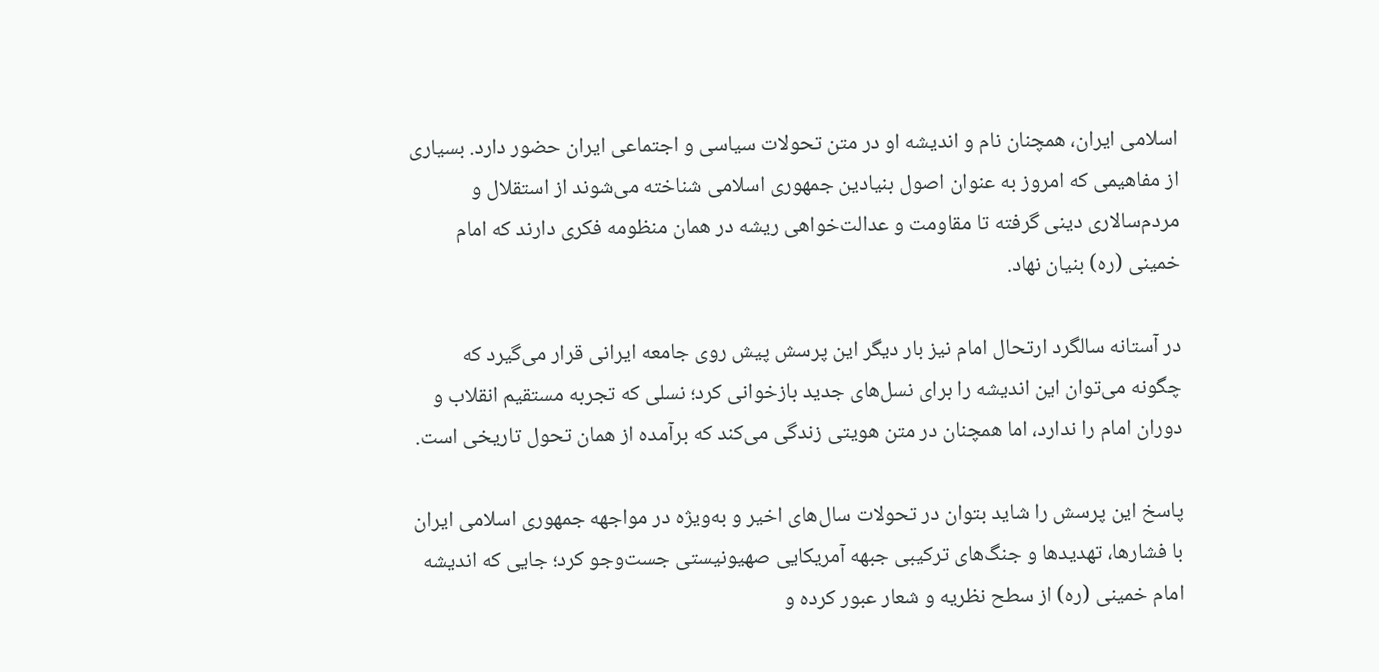اسلامی ایران، همچنان نام و اندیشه او در متن تحولات سیاسی و اجتماعی ایران حضور دارد. بسیاری از مفاهیمی که امروز به عنوان اصول بنیادین جمهوری اسلامی شناخته می‌شوند از استقلال و مردم‌سالاری دینی گرفته تا مقاومت و عدالت‌خواهی ریشه در همان منظومه فکری دارند که امام خمینی (ره) بنیان نهاد.

در آستانه سالگرد ارتحال امام نیز بار دیگر این پرسش پیش روی جامعه ایرانی قرار می‌گیرد که چگونه می‌توان این اندیشه را برای نسل‌های جدید بازخوانی کرد؛ نسلی که تجربه مستقیم انقلاب و دوران امام را ندارد، اما همچنان در متن هویتی زندگی می‌کند که برآمده از همان تحول تاریخی است.

پاسخ این پرسش را شاید بتوان در تحولات سال‌های اخیر و به‌ویژه در مواجهه جمهوری اسلامی ایران با فشار‌ها، تهدید‌ها و جنگ‌های ترکیبی جبهه آمریکایی صهیونیستی جست‌و‌جو کرد؛ جایی که اندیشه امام خمینی (ره) از سطح نظریه و شعار عبور کرده و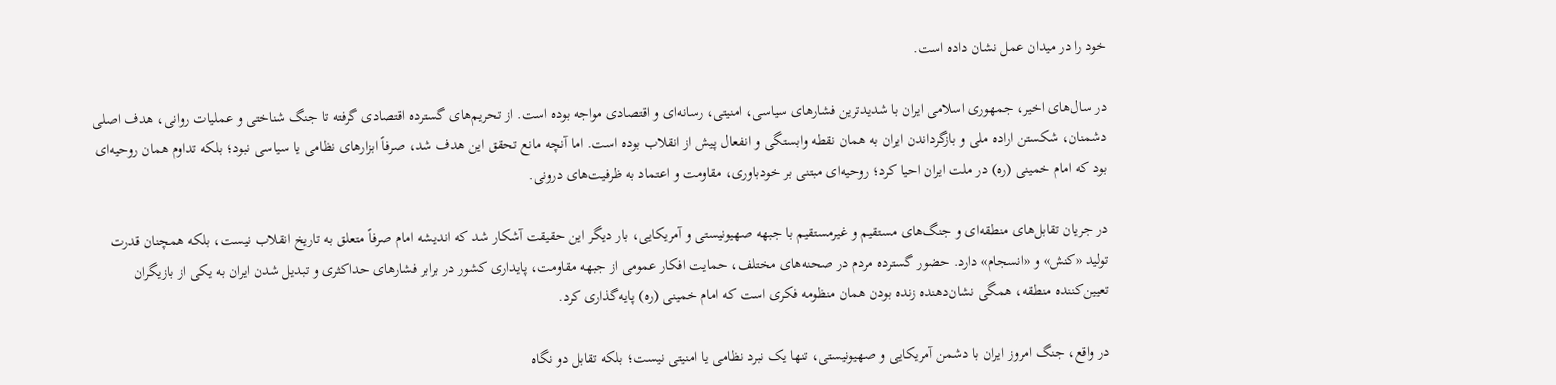خود را در میدان عمل نشان داده است.

در سال‌های اخیر، جمهوری اسلامی ایران با شدیدترین فشار‌های سیاسی، امنیتی، رسانه‌ای و اقتصادی مواجه بوده است. از تحریم‌های گسترده اقتصادی گرفته تا جنگ شناختی و عملیات روانی، هدف اصلی دشمنان، شکستن اراده ملی و بازگرداندن ایران به همان نقطه وابستگی و انفعال پیش از انقلاب بوده است. اما آنچه مانع تحقق این هدف شد، صرفاً ابزار‌های نظامی یا سیاسی نبود؛ بلکه تداوم همان روحیه‌ای بود که امام خمینی (ره) در ملت ایران احیا کرد؛ روحیه‌ای مبتنی بر خودباوری، مقاومت و اعتماد به ظرفیت‌های درونی.

در جریان تقابل‌های منطقه‌ای و جنگ‌های مستقیم و غیرمستقیم با جبهه صهیونیستی و آمریکایی، بار دیگر این حقیقت آشکار شد که اندیشه امام صرفاً متعلق به تاریخ انقلاب نیست، بلکه همچنان قدرت تولید «کنش» و «انسجام» دارد. حضور گسترده مردم در صحنه‌های مختلف، حمایت افکار عمومی از جبهه مقاومت، پایداری کشور در برابر فشار‌های حداکثری و تبدیل شدن ایران به یکی از بازیگران تعیین‌کننده منطقه، همگی نشان‌دهنده زنده بودن همان منظومه فکری است که امام خمینی (ره) پایه‌گذاری کرد.

در واقع، جنگ امروز ایران با دشمن آمریکایی و صهیونیستی، تنها یک نبرد نظامی یا امنیتی نیست؛ بلکه تقابل دو نگاه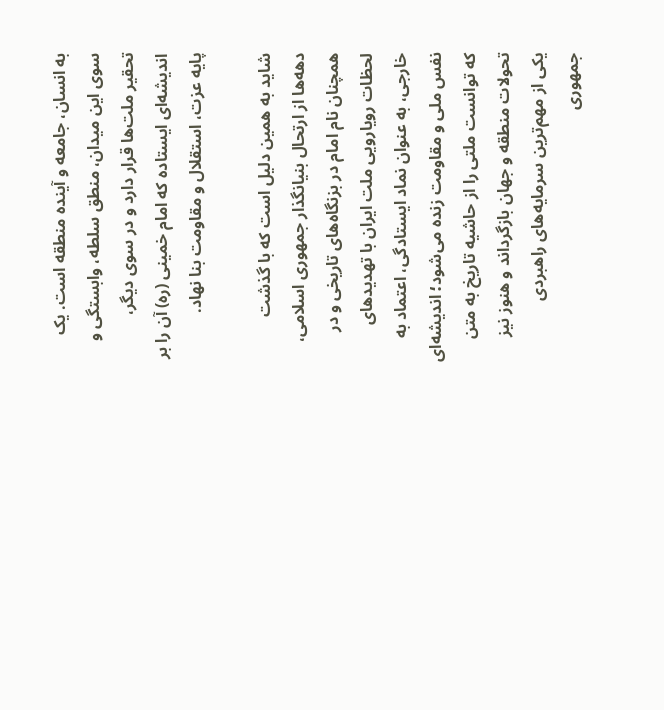به انسان، جامعه و آینده منطقه است. یک سوی این میدان، منطق سلطه، وابستگی و تحقیر ملت‌ها قرار دارد و در سوی دیگر، اندیشه‌ای ایستاده که امام خمینی (ره) آن را بر پایه عزت، استقلال و مقاومت بنا نهاد.

شاید به همین دلیل است که با گذشت دهه‌ها از ارتحال بنیانگذار جمهوری اسلامی، همچنان نام امام در بزنگاه‌های تاریخی و در لحظات رویارویی ملت ایران با تهدید‌های خارجی، به عنوان نماد ایستادگی، اعتماد به نفس ملی و مقاومت زنده می‌شود؛ اندیشه‌ای که توانست ملتی را از حاشیه تاریخ به متن تحولات منطقه و جهان بازگرداند و هنوز نیز یکی از مهم‌ترین سرمایه‌های راهبردی جمهوری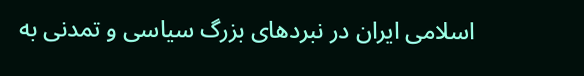اسلامی ایران در نبرد‌های بزرگ سیاسی و تمدنی به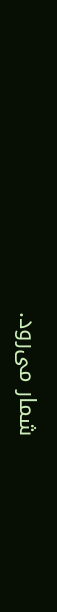شمار می‌رود.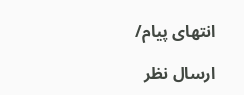انتهای پیام/

ارسال نظر